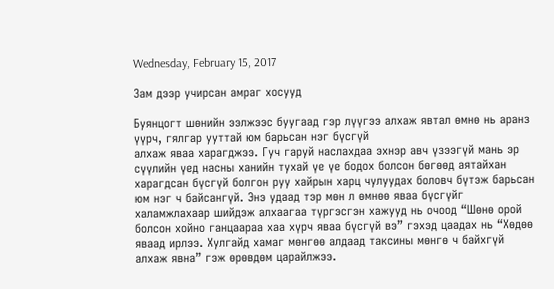Wednesday, February 15, 2017

Зам дээр учирсан амраг хосууд

Буянцогт шөнийн ээлжээс буугаад гэр лүүгээ алхаж явтал өмнө нь аранз үүрч, гялгар ууттай юм барьсан нэг бүсгүй
алхаж яваа харагджээ. Гуч гаруй наслахдаа эхнэр авч үзээгүй мань эр сүүлийн үед насны ханийн тухай үе үе бодох болсон бөгөөд аятайхан харагдсан бүсгүй болгон руу хайрын харц чулуудах боловч бүтэж барьсан юм нэг ч байсангүй. Энэ удаад тэр мөн л өмнөө яваа бүсгүйг халамжлахаар шийдэж алхаагаа түргэсгэн хажууд нь очоод “Шөнө орой болсон хойно ганцаараа хаа хүрч яваа бүсгүй вэ” гэхэд цаадах нь “Хөдөө яваад ирлээ. Хулгайд хамаг мөнгөө алдаад таксины мөнгө ч байхгүй алхаж явна” гэж өрөвдөм царайлжээ.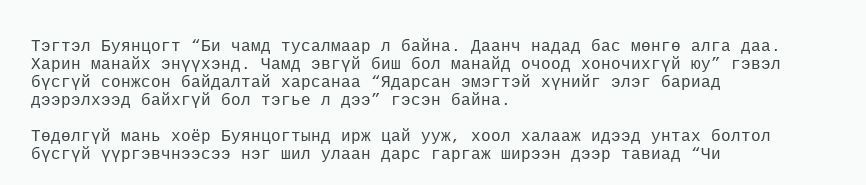Тэгтэл Буянцогт “Би чамд тусалмаар л байна. Даанч надад бас мөнгө алга даа. Харин манайх энүүхэнд. Чамд эвгүй биш бол манайд очоод хоночихгүй юу” гэвэл бүсгүй сонжсон байдалтай харсанаа “Ядарсан эмэгтэй хүнийг элэг бариад дээрэлхээд байхгүй бол тэгье л дээ” гэсэн байна.

Төдөлгүй мань хоёр Буянцогтынд ирж цай ууж, хоол халааж идээд унтах болтол бүсгүй үүргэвчнээсээ нэг шил улаан дарс гаргаж ширээн дээр тавиад “Чи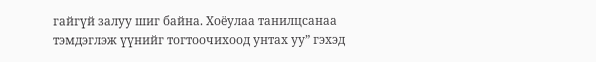гайгүй залуу шиг байна. Хоёулаа танилцсанаа тэмдэглэж үүнийг тогтоочихоод унтах уу” гэхэд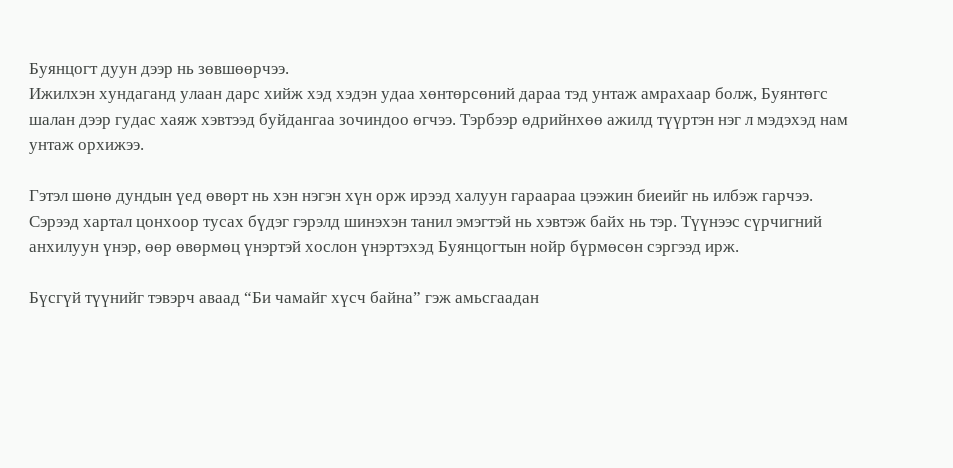Буянцогт дуун дээр нь зөвшөөрчээ.
Ижилхэн хундаганд улаан дарс хийж хэд хэдэн удаа хөнтөрсөний дараа тэд унтаж амрахаар болж, Буянтөгс шалан дээр гудас хаяж хэвтээд буйдангаа зочиндоо өгчээ. Тэрбээр өдрийнхөө ажилд түүртэн нэг л мэдэхэд нам унтаж орхижээ.

Гэтэл шөнө дундын үед өвөрт нь хэн нэгэн хүн орж ирээд халуун гараараа цээжин биеийг нь илбэж гарчээ. Сэрээд хартал цонхоор тусах бүдэг гэрэлд шинэхэн танил эмэгтэй нь хэвтэж байх нь тэр. Түүнээс сүрчигний анхилуун үнэр, өөр өвөрмөц үнэртэй хослон үнэртэхэд Буянцогтын нойр бүрмөсөн сэргээд ирж.

Бүсгүй түүнийг тэвэрч аваад “Би чамайг хүсч байна” гэж амьсгаадан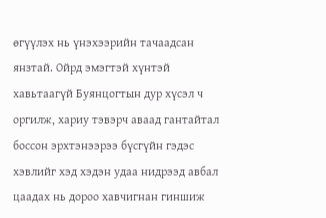өгүүлэх нь үнэхээрийн тачаадсан янзтай. Ойрд эмэгтэй хүнтэй хавьтаагүй Буянцогтын дур хүсэл ч оргилж, хариу тэвэрч аваад гантайтал боссон эрхтэнээрээ бүсгүйн гэдэс хэвлийг хэд хэдэн удаа нидрээд авбал цаадах нь дороо хавчигнан гиншиж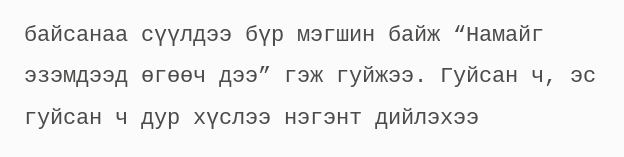байсанаа сүүлдээ бүр мэгшин байж “Намайг эзэмдээд өгөөч дээ” гэж гуйжээ. Гуйсан ч, эс гуйсан ч дур хүслээ нэгэнт дийлэхээ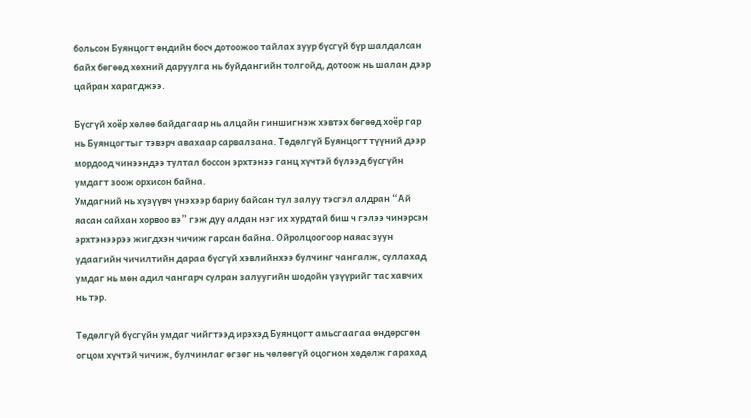больсон Буянцогт өндийн босч дотоожоо тайлах зуур бүсгүй бүр шалдалсан байх бөгөөд хөхний даруулга нь буйдангийн толгойд, дотоож нь шалан дээр цайран харагджээ.

Бүсгүй хоёр хөлөө байдагаар нь алцайн гиншигнэж хэвтэх бөгөөд хоёр гар нь Буянцогтыг тэвэрч авахаар сарвалзана. Төдөлгүй Буянцогт түүний дээр мордоод чинээндээ тултал боссон эрхтэнээ ганц хүчтэй бүлээд бүсгүйн умдагт зоож орхисон байна.
Умдагний нь хүзүүвч үнэхээр бариу байсан тул залуу тэсгэл алдран “Ай яасан сайхан хорвоо вэ” гэж дуу алдан нэг их хурдтай биш ч гэлээ чинэрсэн эрхтэнээрээ жигдхэн чичиж гарсан байна. Ойролцоогоор наяас зуун удаагийн чичилтийн дараа бүсгүй хэвлийнхээ булчинг чангалж, суллахад умдаг нь мөн адил чангарч сулран залуугийн шодойн үзүүрийг тас хавчих нь тэр.

Төдөлгүй бүсгүйн умдаг чийгтээд ирэхэд Буянцогт амьсгаагаа өндөрсгөн огцом хүчтэй чичиж, булчинлаг өгзөг нь чөлөөгүй оцогнон хөдөлж гарахад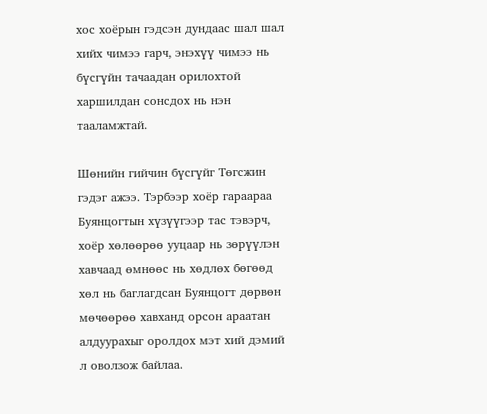хос хоёрын гэдсэн дундаас шал шал хийх чимээ гарч, энэхүү чимээ нь бүсгүйн тачаадан орилохтой харшилдан сонсдох нь нэн тааламжтай.

Шөнийн гийчин бүсгүйг Төгсжин гэдэг ажээ. Тэрбээр хоёр гараараа Буянцогтын хүзүүгээр тас тэвэрч, хоёр хөлөөрөө ууцаар нь зөрүүлэн хавчаад өмнөөс нь хөдлөх бөгөөд хөл нь баглагдсан Буянцогт дөрвөн мөчөөрөө хавханд орсон араатан алдуурахыг оролдох мэт хий дэмий л оволзож байлаа.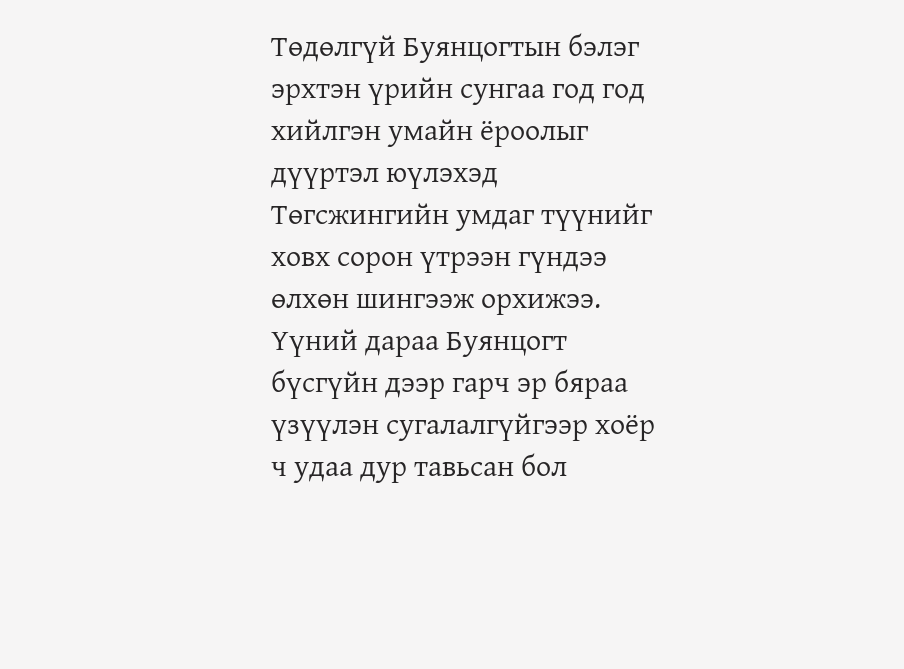Төдөлгүй Буянцогтын бэлэг эрхтэн үрийн сунгаа год год хийлгэн умайн ёроолыг дүүртэл юүлэхэд Төгсжингийн умдаг түүнийг ховх сорон үтрээн гүндээ өлхөн шингээж орхижээ. Үүний дараа Буянцогт бүсгүйн дээр гарч эр бяраа үзүүлэн сугалалгүйгээр хоёр ч удаа дур тавьсан бол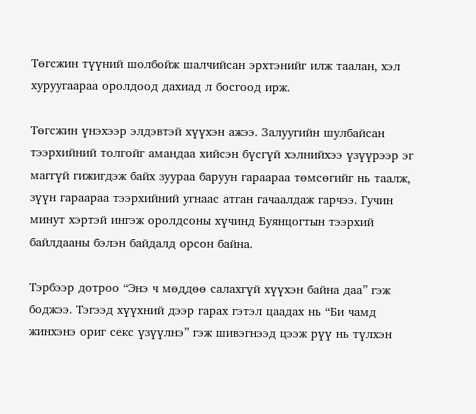Төгсжин түүний шолбойж шалчийсан эрхтэнийг илж таалан, хэл хуруугаараа оролдоод дахиад л босгоод ирж.

Төгсжин үнэхээр элдэвтэй хүүхэн ажээ. Залуугийн шулбайсан тээрхийний толгойг амандаа хийсэн бүсгүй хэлнийхээ үзүүрээр эг маггүй гижигдэж байх зуураа баруун гараараа төмсөгийг нь таалж, зүүн гараараа тээрхийний угнаас атган гачаалдаж гарчээ. Гучин минут хэртэй ингэж оролдсоны хүчинд Буянцогтын тээрхий байлдааны бэлэн байдалд орсон байна.

Тэрбээр дотроо “Энэ ч мөддөө салахгүй хүүхэн байна даа” гэж боджээ. Тэгээд хүүхний дээр гарах гэтэл цаадах нь “Би чамд жинхэнэ ориг секс үзүүлнэ” гэж шивэгнээд цээж рүү нь түлхэн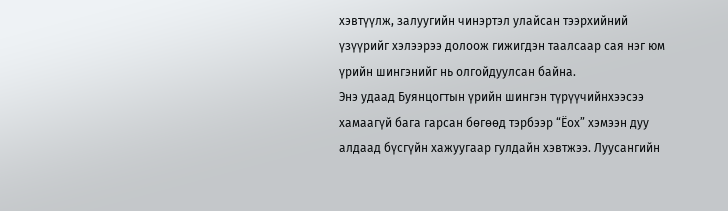хэвтүүлж, залуугийн чинэртэл улайсан тээрхийний үзүүрийг хэлээрээ долоож гижигдэн таалсаар сая нэг юм үрийн шингэнийг нь олгойдуулсан байна.
Энэ удаад Буянцогтын үрийн шингэн түрүүчийнхээсээ хамаагүй бага гарсан бөгөөд тэрбээр “Ёох” хэмээн дуу алдаад бүсгүйн хажуугаар гулдайн хэвтжээ. Луусангийн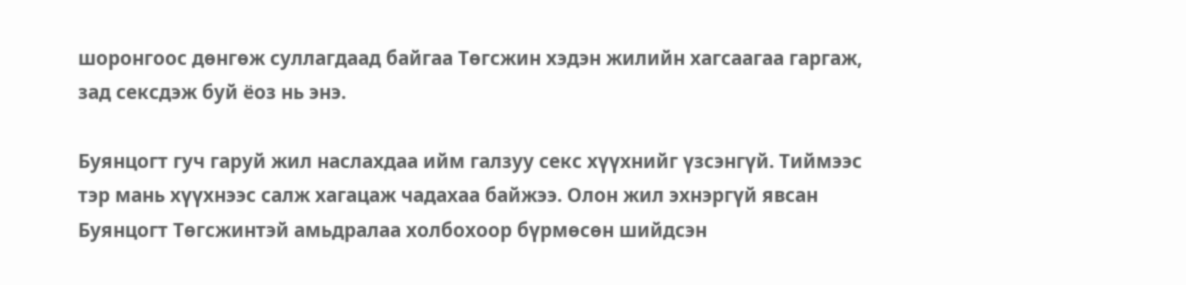шоронгоос дөнгөж суллагдаад байгаа Төгсжин хэдэн жилийн хагсаагаа гаргаж, зад сексдэж буй ёоз нь энэ.

Буянцогт гуч гаруй жил наслахдаа ийм галзуу секс хүүхнийг үзсэнгүй. Тиймээс тэр мань хүүхнээс салж хагацаж чадахаа байжээ. Олон жил эхнэргүй явсан Буянцогт Төгсжинтэй амьдралаа холбохоор бүрмөсөн шийдсэн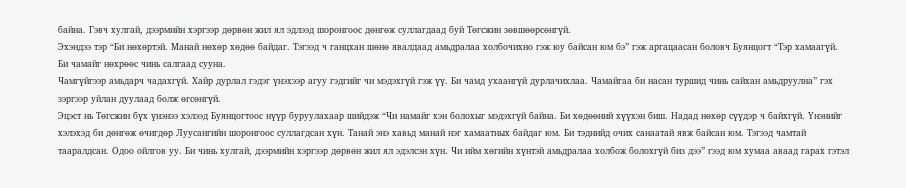байна. Гэвч хулгай, дээрмийн хэргээр дөрвөн жил ял эдлээд шоронгоос дөнгөж суллагдаад буй Төгсжин зөвшөөрсөнгүй.
Эхэндээ тэр “Би нөхөртэй. Манай нөхөр хөдөө байдаг. Тэгээд ч ганцхан шөнө явалдаад амьдралаа холбочихно гэж юу байсан юм бэ” гэж аргацаасан боловч Буянцогт “Тэр хамаагүй. Би чамайг нөхрөөс чинь салгаад сууна.
Чамгүйгээр амьдарч чадахгүй. Хайр дурлал гэдэг үнэхээр агуу гэдгийг чи мэдэхгүй гэж үү. Би чамд ухаангүй дурлачихлаа. Чамайгаа би насан туршид чинь сайхан амьдруулна” гэх зэргээр уйлан дуулаад болж өгсөнгүй.
Эцэст нь Төгсжин бүх үнэнээ хэлээд Буянцогтоос нүүр буруулахаар шийдэж “Чи намайг хэн болохыг мэдэхгүй байна. Би хөдөөний хүүхэн биш. Надад нөхөр сүүдэр ч байхгүй. Үнэнийг хэлэхэд би дөнгөж өчигдөр Луусангийн шоронгоос суллагдсан хүн. Танай энэ хавьд манай нэг хамаатных байдаг юм. Би тэднийд очих санаатай явж байсан юм. Тэгээд чамтай тааралдсан. Одоо ойлгов уу. Би чинь хулгай, дээрмийн хэргээр дөрвөн жил ял эдэлсэн хүн. Чи ийм хөгийн хүнтэй амьдралаа холбож болохгүй биз дээ” гээд юм хумаа аваад гарах гэтэл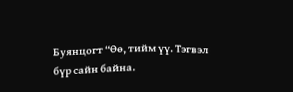Буянцогт “Өө, тийм үү. Тэгвэл бүр сайн байна.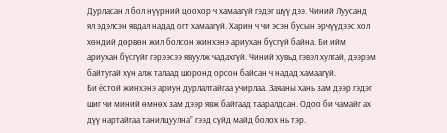Дурласан л бол нүүрний цоохор ч хамаагүй гэдэг шүү дээ. Чиний Луусанд ял эдэлсэн явдал надад огт хамаагүй. Харин ч чи эсэн бусын эрчүүдээс хол хөндий дөрвөн жил болсон жинхэнэ ариухан бүсгүй байна. Би ийм ариухан бүсгүйг гэрээсээ явуулж чадахгүй. Чиний хувьд гэвэл хулгай, дээрэм байтугай хүн алж талаад шоронд орсон байсан ч надад хамаагүй.
Би ёстой жинхэнэ ариун дурлалтайгаа учирлаа. Заяаны хань зам дээр гэдэг шиг чи миний өмнөх зам дээр явж байгаад тааралдсан. Одоо би чамайг ах дүү нартайгаа танилцуулна” гээд сүйд майд болох нь тэр.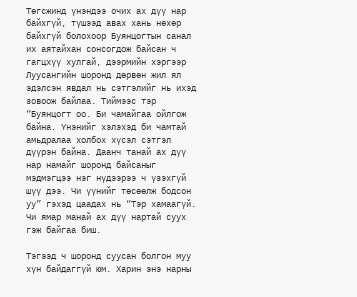Төгсжинд үнэндээ очих ах дүү нар байхгүй, түшээд авах хань нөхөр байхгүй болохоор Буянцогтын санал их аятайхан сонсогдож байсан ч гагцхүү хулгай, дээрмийн хэргээр Луусангийн шоронд дөрвөн жил ял эдэлсэн явдал нь сэтгэлийг нь ихэд зовоож байлаа. Тиймээс тэр “Буянцогт оо. Би чамайгаа ойлгож байна. Үнэнийг хэлэхэд би чамтай амьдралаа холбох хүсэл сэтгэл дүүрэн байна. Даанч танай ах дүү нар намайг шоронд байсаныг мэдмэгцээ нэг нүдээрээ ч үзэхгүй шүү дээ. Чи үүнийг төсөөлж бодсон уу” гэхэд цаадах нь “Тэр хамаагүй. Чи ямар манай ах дүү нартай суух гэж байгаа биш.

Тэгээд ч шоронд суусан болгон муу хүн байдаггүй юм. Харин энэ нарны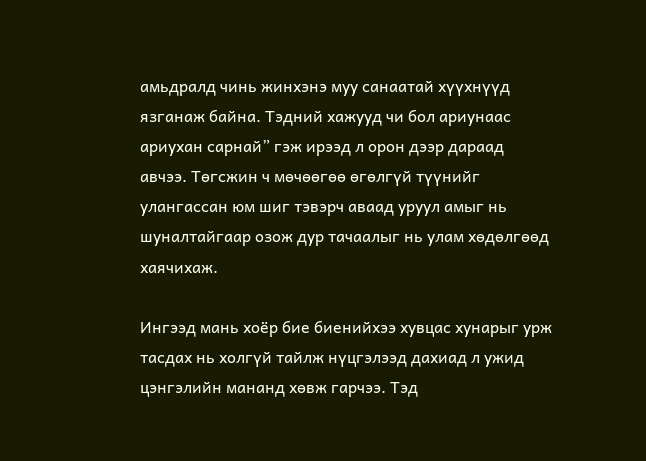амьдралд чинь жинхэнэ муу санаатай хүүхнүүд язганаж байна. Тэдний хажууд чи бол ариунаас ариухан сарнай” гэж ирээд л орон дээр дараад авчээ. Төгсжин ч мөчөөгөө өгөлгүй түүнийг улангассан юм шиг тэвэрч аваад уруул амыг нь шуналтайгаар озож дур тачаалыг нь улам хөдөлгөөд хаячихаж.

Ингээд мань хоёр бие биенийхээ хувцас хунарыг урж тасдах нь холгүй тайлж нүцгэлээд дахиад л ужид цэнгэлийн мананд хөвж гарчээ. Тэд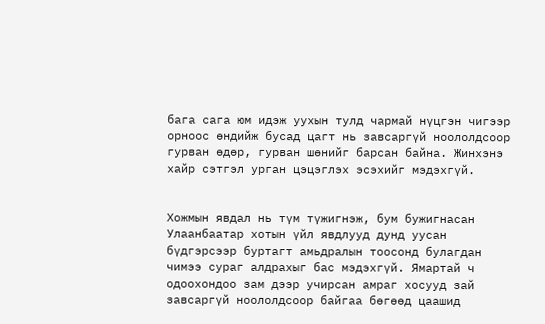бага сага юм идэж уухын тулд чармай нүцгэн чигээр орноос өндийж бусад цагт нь завсаргүй ноололдсоор гурван өдөр, гурван шөнийг барсан байна. Жинхэнэ хайр сэтгэл урган цэцэглэх эсэхийг мэдэхгүй.


Хожмын явдал нь түм түжигнэж, бум бужигнасан Улаанбаатар хотын үйл явдлууд дунд уусан бүдгэрсээр буртагт амьдралын тоосонд булагдан чимээ сураг алдрахыг бас мэдэхгүй. Ямартай ч одоохондоо зам дээр учирсан амраг хосууд зай завсаргүй ноололдсоор байгаа бөгөөд цаашид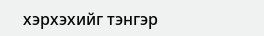хэрхэхийг тэнгэр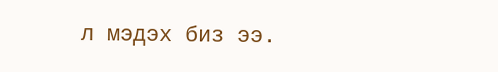л мэдэх биз ээ.